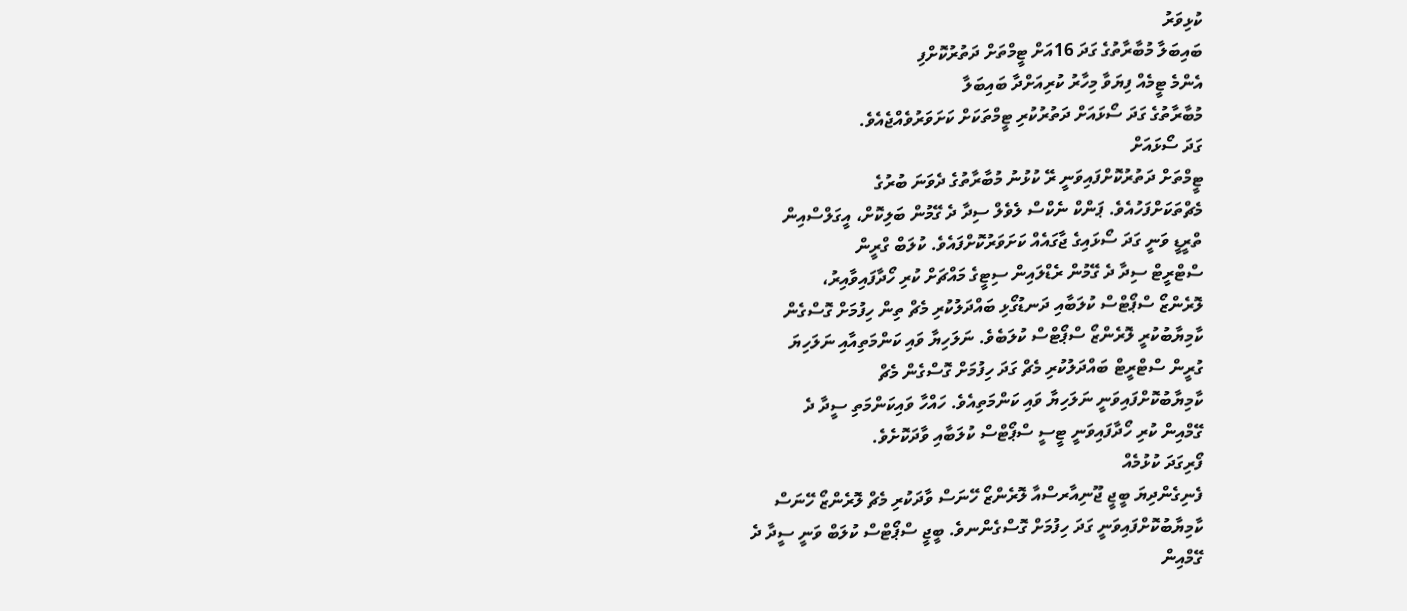ކުޅިވަރު
ބައިބަލާ މުބާރާތުގެ ގަދަ 16އަށް ޓީމްތަށް ދަތުރުކޮށްފި
އެންމެ ޓީމެއް ފިޔަވާ މިހާރު ކުރިއަށްދާ ބައިބަލާ
މުބާރާތުގެ ގަދަ ސޯޅައަށް ދަތުރުކުރި ޓީމްތަކަށް ކަށަވަރުވެއްޖެއެވެ.
ގަދަ ސޯޅައަށް
ޓީމްތަށް ދަތުރުކޮށްފައިވަނީ ރޭ ކުޅުނު މުބާރާތުގެ ދެވަނަ ބުރުގެ
މެޗްތަކަށްފަހުއެވެ. ޕަންކް ނެކްސް ލެވެލް ސިދާ ދެ ގޭމުން ބަލިކޮށް، އީގަލްސްއިން
ތްރީޑީ ވަނީ ގަދަ ސޯޅައިގެ ޖާގައެއް ކަށަވަރުކޮށްފައެވެ. ކުލަބް ގްރީން
ސްޓްރީޓް ސިދާ ދެ ގޭމުން ރެޑްލައިން ސިޓީގެ މައްޗަށް ކުރި ހޯދާފައިވާއިރު،
ލޮރެންޒޯ ސްޕޯޓްސް ކުލަބާއި ދަނޑުގޯޅި ބައްދަލުކުރި މެޗް ތިން ހިފުމަށް ގޮސްގެން
ކާމިޔާބުކުރީ ލޮރެންޒޯ ސްޕޯޓްސް ކުލަބެވެ. ނަލަހިޔާ ވައި ކަންމަތިއާއި ނަލަހިޔަ
ގުރީން ސްޓްރީޓް ބައްދަލުކުރި މެޗް ގަދަ ހިފުމަށް ގޮސްގެން މެޗް
ކާމިޔާބުކޮށްފައިވަނީ ނަލަހިޔާ ވައި ކަންމަތިއެވެ. ހައްހާ ވައިކަންމަތި ސީދާ ދެ
ގޭމްއިން ކުރި ހޯދާފައިވަނީ ޓީސީ ސްޕޯޓްސް ކުލަބާއި ވާދަކޮށެވެ.
ފޯރިގަދަ ކުޅުމެއް
ފެނިގެންދިޔަ ބީޖީ ޖޫނިއާރސްއާ ލޮރެންޒޯ ހޭނަސް ވާދަކުރި މެޗް ލޮރެންޒޯ ހޭނަސް
ކާމިޔާބުކޮށްފައިވަނީ ގަދަ ހިފުމަށް ގޮސްގެންނވެ. ބީޖީ ސްޕޯޓްސް ކުލަބް ވަނީ ސީދާ ދެ
ގޭމްއިން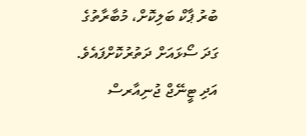ބުރު ޕާކް ބަލިކޮށް، މުބާރާތުގެ ގަދަ ސޯޅައަށް ދަތުރުކޮށްފައެވެ. އަދި ޓީނޭޖް ޖުނިއާރސް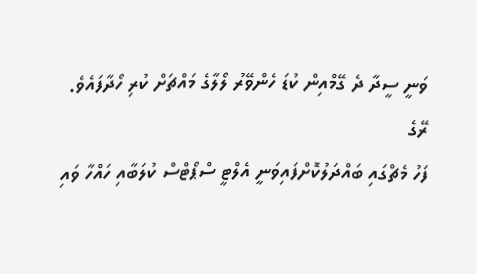ވަނީ ސީދާ ދެ ގޭމްއިން ކުޑަ ހެންވޭރު ލޯލާގެ މައްޗަށް ކުރި ހޯދާފައެވެ.
ރޭގެ
ފަހު މެޗްގައި ބައްދަލުކޮށްފައިވަނީ އެލްޓީ ސްޕޯޓްސް ކުލަބާއި ހައްހާ ވައި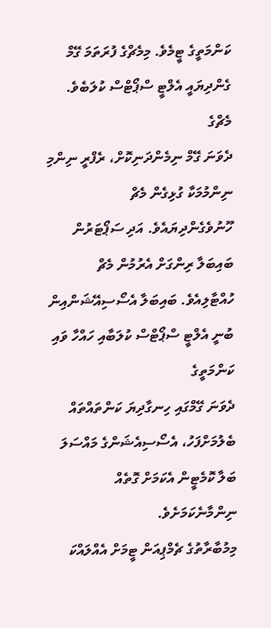ކަންމަތީގެ ޓީމެވެ. މިމެޗްގެ ފުރަތަމަ ގޭމް ގެންދިޔައީ އެލްޓީ ސްޕޯޓްސް ކުލަބެވެ. މެޗްގެ
ދެވަނަ ގޭމް ނިމެންދަނިކޮށް، ރެފްރީ ނިންމި ނިންމުމަކާ ގުޅިގެން މެޗް
ހޫނުވެގެންދިޔައެވެ. އަދި ސަޕޯޓަރުން ބައިބަލާ ރިންގަށް އެރުމުން މެޗް ހުއްޓާލިއެވެ. ބައިބަލާ އެސޯސިއޭޝަންއިން ބުނީ އެލްޓީ ސްޕޯޓްސް ކުލަބާއި ހައްހާ ވައި ކަންމަތީގެ
ދެވަނަ ގޭމްގައި ހިނގާދިޔަ ކަންތައްތައް ބެލުމަށްފަހު، އެސޯސިއެޝަންގެ މައްސަލަ
ބަލާ ކޮމެޓީން އެކަމަށް ގޮތެއް ނިންމާނެކަމަށެވެ.
މިމުބާރާތުގެ ޗެމްޕިއަން ޓީމަށް އެއްލައްކަ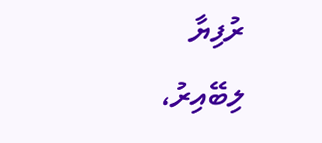ރުފިޔާ
ލިބޭއިރު،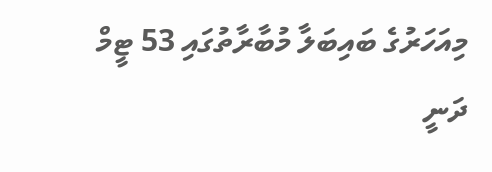މިއަހަރުގެ ބައިބަލާ މުބާރާތުގައި 53 ޓީމް ދަނީ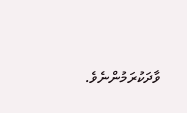ވާދަކުރަމުންނެވެ.